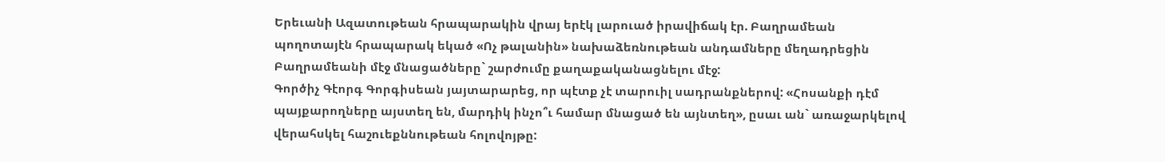Երեւանի Ազատութեան հրապարակին վրայ երէկ լարուած իրավիճակ էր. Բաղրամեան պողոտայէն հրապարակ եկած «Ոչ թալանին» նախաձեռնութեան անդամները մեղադրեցին Բաղրամեանի մէջ մնացածները` շարժումը քաղաքականացնելու մէջ:
Գործիչ Գէորգ Գորգիսեան յայտարարեց, որ պէտք չէ տարուիլ սադրանքներով: «Հոսանքի դէմ պայքարողները այստեղ են, մարդիկ ինչո՞ւ համար մնացած են այնտեղ», ըսաւ ան` առաջարկելով վերահսկել հաշուեքննութեան հոլովոյթը: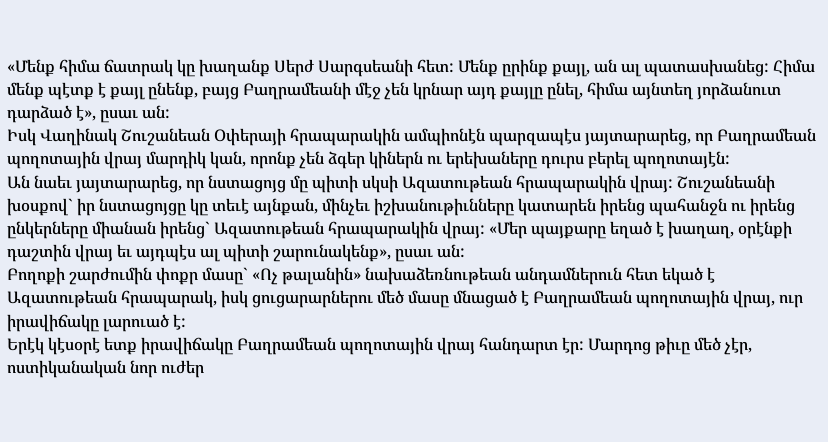«Մենք հիմա ճատրակ կը խաղանք Սերժ Սարգսեանի հետ: Մենք ըրինք քայլ, ան ալ պատասխանեց: Հիմա մենք պէտք է քայլ ընենք, բայց Բաղրամեանի մէջ չեն կրնար այդ քայլը ընել, հիմա այնտեղ յորձանուտ դարձած է», ըսաւ ան:
Իսկ Վաղինակ Շուշանեան Օփերայի հրապարակին ամպիոնէն պարզապէս յայտարարեց, որ Բաղրամեան պողոտային վրայ մարդիկ կան, որոնք չեն ձգեր կիներն ու երեխաները դուրս բերել պողոտայէն:
Ան նաեւ յայտարարեց, որ նստացոյց մը պիտի սկսի Ազատութեան հրապարակին վրայ: Շուշանեանի խօսքով` իր նստացոյցը կը տեւէ այնքան, մինչեւ իշխանութիւնները կատարեն իրենց պահանջն ու իրենց ընկերները միանան իրենց` Ազատութեան հրապարակին վրայ: «Մեր պայքարը եղած է խաղաղ, օրէնքի դաշտին վրայ եւ այդպէս ալ պիտի շարունակենք», ըսաւ ան:
Բողոքի շարժումին փոքր մասը` «Ոչ թալանին» նախաձեռնութեան անդամներուն հետ եկած է Ազատութեան հրապարակ, իսկ ցուցարարներու մեծ մասը մնացած է Բաղրամեան պողոտային վրայ, ուր իրավիճակը լարուած է:
Երէկ կէսօրէ ետք իրավիճակը Բաղրամեան պողոտային վրայ հանդարտ էր: Մարդոց թիւը մեծ չէր, ոստիկանական նոր ուժեր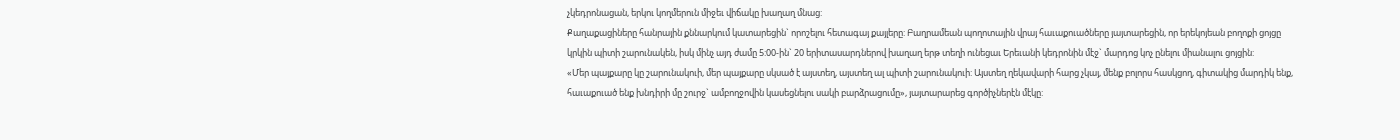չկեդրոնացան, երկու կողմերուն միջեւ վիճակը խաղաղ մնաց:
Քաղաքացիները հանրային քննարկում կատարեցին` որոշելու հետագայ քայլերը: Բաղրամեան պողոտային վրայ հաւաքուածները յայտարեցին, որ երեկոյեան բողոքի ցոյցը կրկին պիտի շարունակեն, իսկ մինչ այդ ժամը 5:00-ին` 20 երիտասարդներով խաղաղ երթ տեղի ունեցաւ Երեւանի կեդրոնին մէջ` մարդոց կոչ ընելու միանալու ցոյցին:
«Մեր պայքարը կը շարունակուի, մեր պայքարը սկսած է այստեղ, այստեղ ալ պիտի շարունակուի: Այստեղ ղեկավարի հարց չկայ, մենք բոլորս հասկցող, գիտակից մարդիկ ենք, հաւաքուած ենք խնդիրի մը շուրջ` ամբողջովին կասեցնելու սակի բարձրացումը», յայտարարեց գործիչներէն մէկը: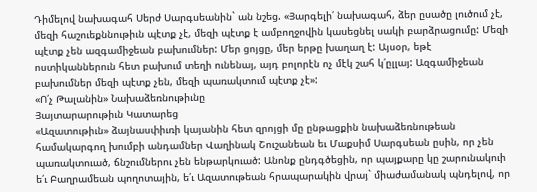Դիմելով նախագահ Սերժ Սարգսեանին` ան նշեց. «Յարգելի՛ նախագահ, ձեր ըսածը լուծում չէ, մեզի հաշուեքննութիւն պէտք չէ, մեզի պէտք է ամբողջովին կասեցնել սակի բարձրացումը: Մեզի պէտք չեն ազգամիջեան բախումներ: Մեր ցոյցը, մեր երթը խաղաղ է: Այսօր, եթէ ոստիկաններուն հետ բախում տեղի ունենայ, այդ բոլորէն ոչ մէկ շահ կ՛ըլլայ: Ազգամիջեան բախումներ մեզի պէտք չեն, մեզի պառակտում պէտք չէ»:
«Ո՛չ Թալանին» Նախաձեռնութիւնը
Յայտարարութիւն Կատարեց
«Ազատութիւն» ձայնասփիւռի կայանին հետ զրոյցի մը ընթացքին նախաձեռնութեան համակարգող խումբի անդամներ Վաղինակ Շուշանեան եւ Մաքսիմ Սարգսեան ըսին, որ չեն պառակտուած, ճնշումներու չեն ենթարկուած: Անոնք ընդգծեցին, որ պայքարը կը շարունակուի ե՛ւ Բաղրամեան պողոտային, ե՛ւ Ազատութեան հրապարակին վրայ` միաժամանակ պնդելով, որ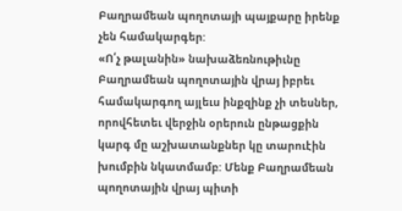Բաղրամեան պողոտայի պայքարը իրենք չեն համակարգեր:
«Ո՛չ թալանին» նախաձեռնութիւնը Բաղրամեան պողոտային վրայ իբրեւ համակարգող այլեւս ինքզինք չի տեսներ, որովհետեւ վերջին օրերուն ընթացքին կարգ մը աշխատանքներ կը տարուէին խումբին նկատմամբ: Մենք Բաղրամեան պողոտային վրայ պիտի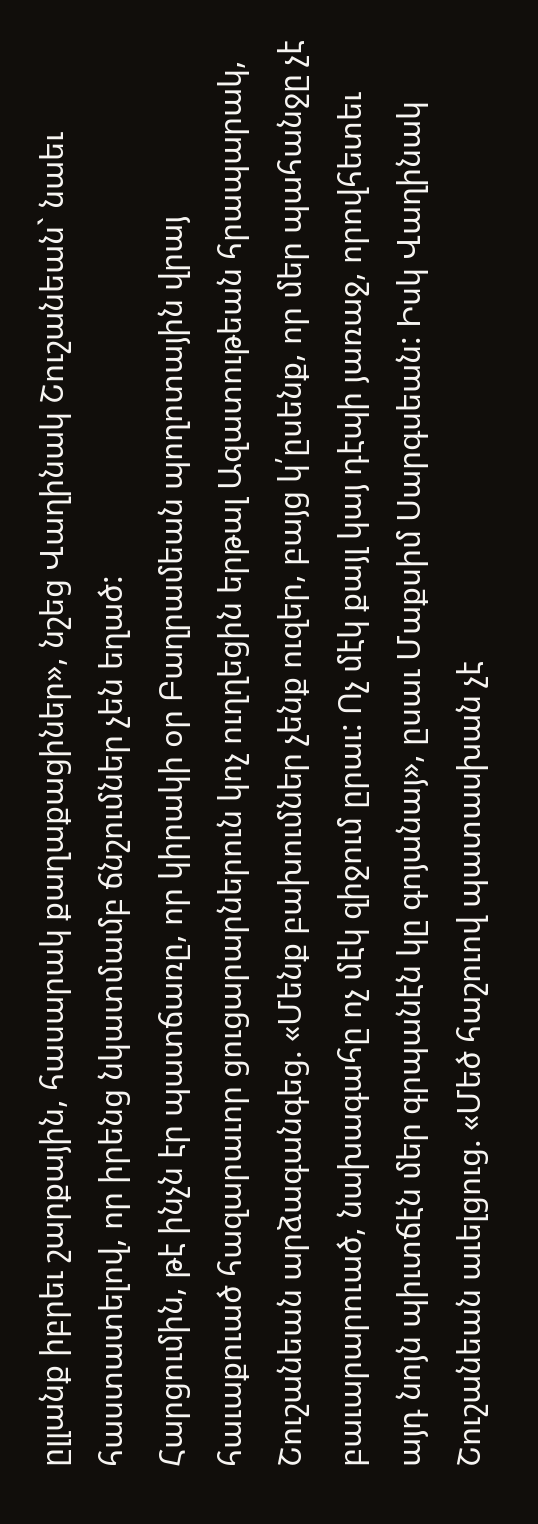ըլլանք իբրեւ շարքային, հասարակ քաղաքացիներ», նշեց Վաղինակ Շուշանեան` նաեւ հաստատելով, որ իրենց նկատմամբ ճնշումներ չեն եղած:
Հարցումին, թէ ինչն էր պատճառը, որ կիրակի օր Բաղրամեան պողոտային վրայ հաւաքուած հազարաւոր ցուցարարներուն կոչ ուղղեցին երթալ Ազատութեան հրապարակ, Շուշանեան արձագանգեց. «Մենք բախումներ չենք ուզեր, բայց կ՛ըսենք, որ մեր պահանջը չէ բաւարարուած, նախագահը ոչ մէկ զիջում ըրաւ: Ոչ մէկ քայլ կայ դէպի յառաջ, որովհետեւ այդ նոյն պիւտճէն մեր գրպանէն կը գոյանայ», ըսաւ Մաքսիմ Սարգսեան: Իսկ Վաղինակ Շուշանեան աւելցուց. «Մեծ հաշուով պատասխան չէ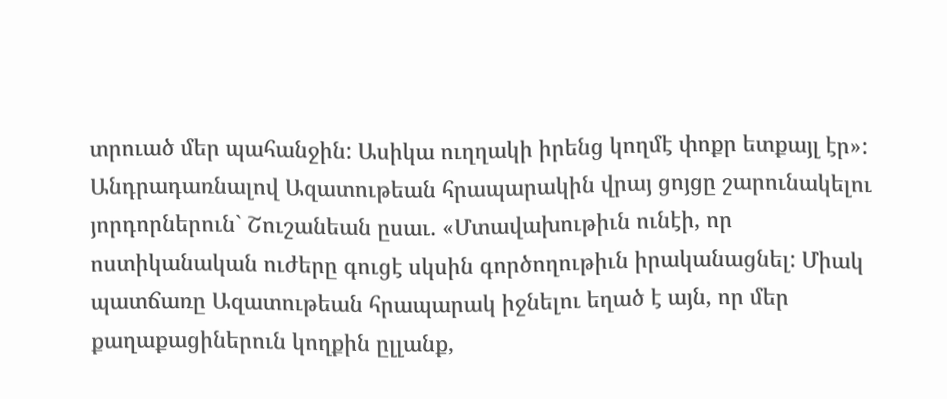տրուած մեր պահանջին: Ասիկա ուղղակի իրենց կողմէ փոքր ետքայլ էր»:
Անդրադառնալով Ազատութեան հրապարակին վրայ ցոյցը շարունակելու յորդորներուն` Շուշանեան ըսաւ. «Մտավախութիւն ունէի, որ ոստիկանական ուժերը գուցէ սկսին գործողութիւն իրականացնել: Միակ պատճառը Ազատութեան հրապարակ իջնելու եղած է այն, որ մեր քաղաքացիներուն կողքին ըլլանք,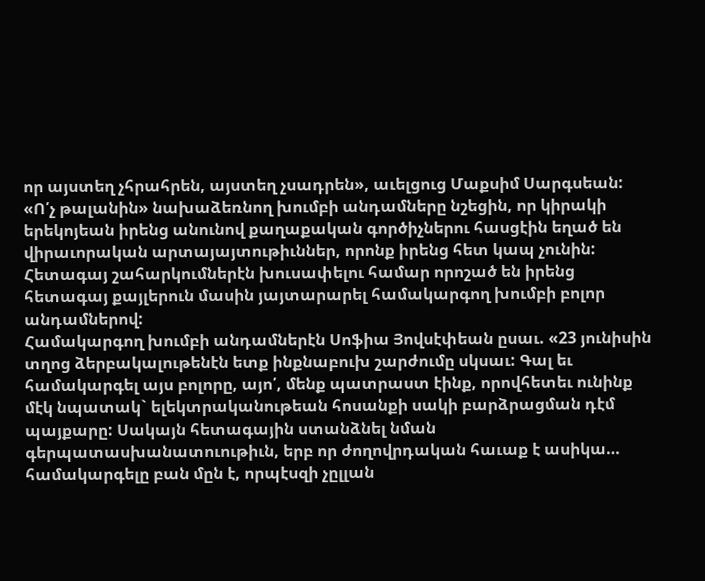որ այստեղ չհրահրեն, այստեղ չսադրեն», աւելցուց Մաքսիմ Սարգսեան:
«Ո՛չ թալանին» նախաձեռնող խումբի անդամները նշեցին, որ կիրակի երեկոյեան իրենց անունով քաղաքական գործիչներու հասցէին եղած են վիրաւորական արտայայտութիւններ, որոնք իրենց հետ կապ չունին: Հետագայ շահարկումներէն խուսափելու համար որոշած են իրենց հետագայ քայլերուն մասին յայտարարել համակարգող խումբի բոլոր անդամներով:
Համակարգող խումբի անդամներէն Սոֆիա Յովսէփեան ըսաւ. «23 յունիսին տղոց ձերբակալութենէն ետք ինքնաբուխ շարժումը սկսաւ: Գալ եւ համակարգել այս բոլորը, այո՛, մենք պատրաստ էինք, որովհետեւ ունինք մէկ նպատակ` ելեկտրականութեան հոսանքի սակի բարձրացման դէմ պայքարը: Սակայն հետագային ստանձնել նման գերպատասխանատուութիւն, երբ որ ժողովրդական հաւաք է ասիկա… համակարգելը բան մըն է, որպէսզի չըլլան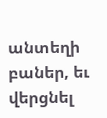անտեղի բաներ, եւ վերցնել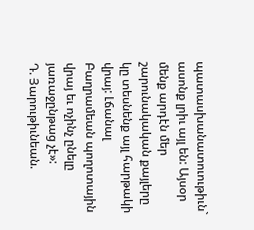պատասխանատուութիւն` ասոնք լրիւ այլ են: Այսօր մենք արդէն մեր շարունակական քայլերը կը տեսնենք այլ հարթակի վրայ: Լճանալ Բաղրամեան պողոտային վրայ եւ ոչինչ ընելը յառաջընթաց չէ»:
Դ. Յարութիւնեան.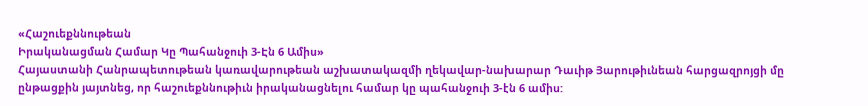«Հաշուեքննութեան
Իրականացման Համար Կը Պահանջուի 3-Էն 6 Ամիս»
Հայաստանի Հանրապետութեան կառավարութեան աշխատակազմի ղեկավար-նախարար Դաւիթ Յարութիւնեան հարցազրոյցի մը ընթացքին յայտնեց, որ հաշուեքննութիւն իրականացնելու համար կը պահանջուի 3-էն 6 ամիս: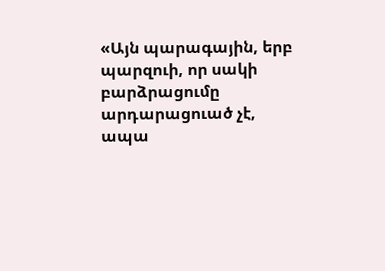«Այն պարագային, երբ պարզուի, որ սակի բարձրացումը արդարացուած չէ, ապա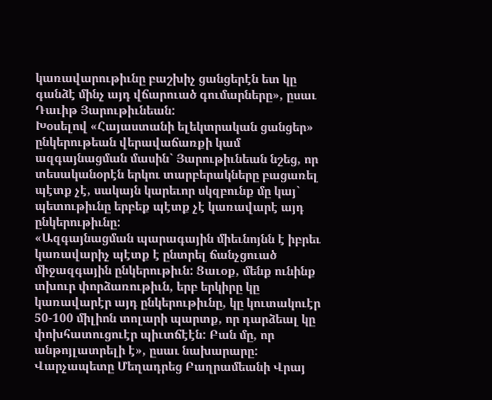կառավարութիւնը բաշխիչ ցանցերէն ետ կը գանձէ մինչ այդ վճարուած գումարները», ըսաւ Դաւիթ Յարութիւնեան:
Խօսելով «Հայաստանի ելեկտրական ցանցեր» ընկերութեան վերավաճառքի կամ ազգայնացման մասին` Յարութիւնեան նշեց, որ տեսականօրէն երկու տարբերակները բացառել պէտք չէ, սակայն կարեւոր սկզբունք մը կայ` պետութիւնը երբեք պէտք չէ կառավարէ այդ ընկերութիւնը:
«Ազգայնացման պարագային միեւնոյնն է իբրեւ կառավարիչ պէտք է ընտրել ճանչցուած միջազգային ընկերութիւն: Ցաւօք, մենք ունինք տխուր փորձառութիւն, երբ երկիրը կը կառավարէր այդ ընկերութիւնը, կը կուտակուէր 50-100 միլիոն տոլարի պարտք, որ դարձեալ կը փոխհատուցուէր պիւտճէէն: Բան մը, որ անթոյլատրելի է», ըսաւ նախարարը:
Վարչապետը Մեղադրեց Բաղրամեանի Վրայ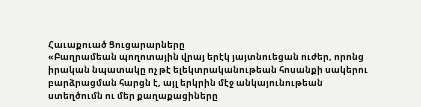Հաւաքուած Ցուցարարները
«Բաղրամեան պողոտային վրայ երէկ յայտնուեցան ուժեր, որոնց իրական նպատակը ոչ թէ ելեկտրականութեան հոսանքի սակերու բարձրացման հարցն է, այլ երկրին մէջ անկայունութեան ստեղծումն ու մեր քաղաքացիները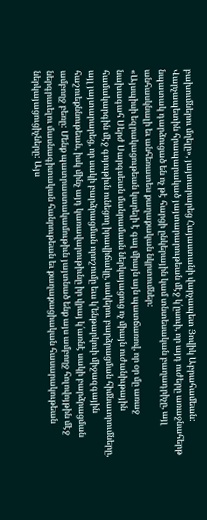բախումներու մղելը», յայտարարեց Հայաստանի վարչապետ Յովիկ Աբրահամեան:
Վարչապետին հրապարակած յայտարարութեան մէջ կ՛ըսուի, որ այդ ուժերը առաջնահերթ նպատակ դարձուցած են ոչ թէ հարցի ընկերային կամ տնտեսական բաղադրիչը, այլ անհասկնալի եւ անհեռատես քաղաքական նկրտումներ:
«Այսպիսի եզրակացութեան կարելի է գալ միայն այն պատճառով, որ օր մը առաջ նախագահ Սերժ Սարգսեան մանրամասն ներկայացուց ոչ միայն ուժանիւթային համակարգին մէջ գոյութիւն ունեցող իրավիճակը, սակերու բարձրացման հիմնաւորումները, այլ յայտարարեց, որ սակի բարձրացման որոշումը եւս կ՛ենթարկուի միջազգային հաշուեքննութեան, իսկ մինչ այդ կառավարութիւնը իր վրայ կ՛առնէ սակի բարձրացման ամբողջ բեռը: Մենք պատրաստակամութիւն յայտնած ենք այս ամբողջ հոլովոյթին մէջ ներգրաւելու մասնագիտական հանրութեան եւ քաղաքացիական հասարակութեան ներկայացուցիչները: Այս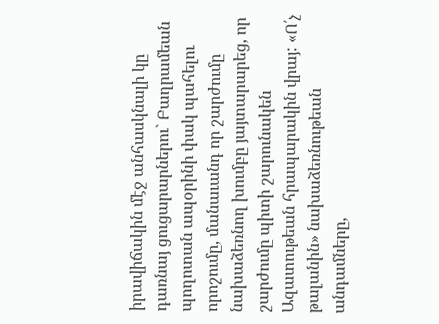իրավիճակին մէջ անհասկնալի կը դառնայ ցուցարարներու` Բաղրամեան պողոտան ապօրինի փակ պահելու որոշումը, մանաւանդ որ շարժումը նախաձեռնող խումբը յայտարարեց, որ շարժումը պիտի շարունակեն Ազատութեան հրապարակին վրայ: «Ո՛չ թալանին» նախաձեռնութեան անդամները,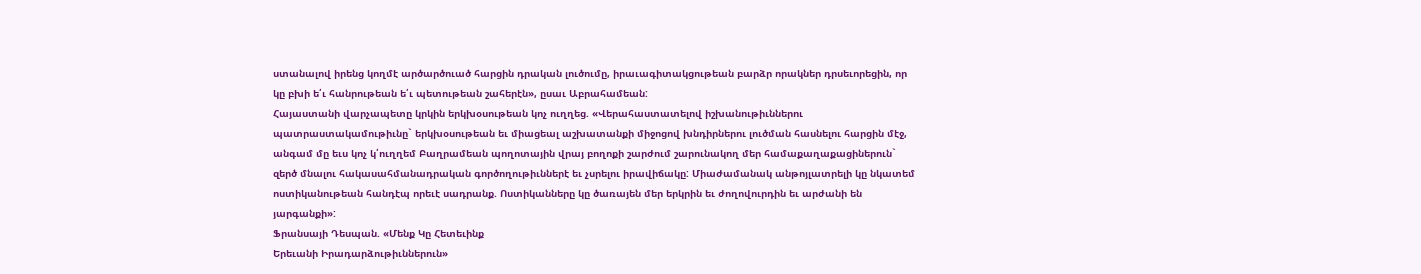ստանալով իրենց կողմէ արծարծուած հարցին դրական լուծումը, իրաւագիտակցութեան բարձր որակներ դրսեւորեցին, որ կը բխի ե՛ւ հանրութեան ե՛ւ պետութեան շահերէն», ըսաւ Աբրահամեան:
Հայաստանի վարչապետը կրկին երկխօսութեան կոչ ուղղեց. «Վերահաստատելով իշխանութիւններու պատրաստակամութիւնը` երկխօսութեան եւ միացեալ աշխատանքի միջոցով խնդիրներու լուծման հասնելու հարցին մէջ, անգամ մը եւս կոչ կ՛ուղղեմ Բաղրամեան պողոտային վրայ բողոքի շարժում շարունակող մեր համաքաղաքացիներուն` զերծ մնալու հակասահմանադրական գործողութիւններէ եւ չսրելու իրավիճակը: Միաժամանակ անթոյլատրելի կը նկատեմ ոստիկանութեան հանդէպ որեւէ սադրանք. Ոստիկանները կը ծառայեն մեր երկրին եւ ժողովուրդին եւ արժանի են յարգանքի»:
Ֆրանսայի Դեսպան. «Մենք Կը Հետեւինք
Երեւանի Իրադարձութիւններուն»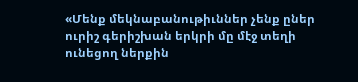«Մենք մեկնաբանութիւններ չենք ըներ ուրիշ գերիշխան երկրի մը մէջ տեղի ունեցող ներքին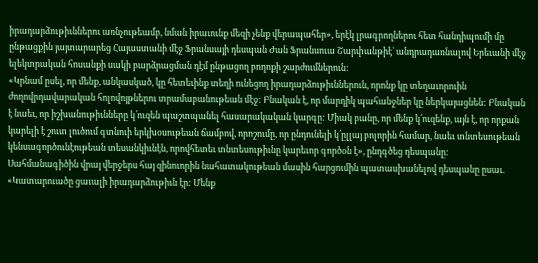իրադարձութիւններու առնչութեամբ, նման իրաւունք մեզի չենք վերապահեր», երէկ լրագրողներու հետ հանդիպումի մը ընթացքին յայտարարեց Հայաստանի մէջ Ֆրանսայի դեսպան Ժան Ֆրանսուա Շարփանթիէ` անդրադառնալով Երեւանի մէջ ելեկտրական հոսանքի սակի բարձրացման դէմ ընթացող բողոքի շարժումներուն:
«Կրնամ ըսել, որ մենք, անկասկած, կը հետեւինք տեղի ունեցող իրադարձութիւններուն, որոնք կը տեղաւորուին ժողովրդավարական հոլովոյթներու տրամաբանութեան մէջ: Բնական է, որ մարդիկ պահանջներ կը ներկայացնեն: Բնական է նաեւ, որ իշխանութիւնները կ՛ուզեն պաշտպանել հասարակական կարգը: Միակ բանը, որ մենք կ՛ուզենք, այն է, որ որքան կարելի է շուտ լուծում գտնուի երկխօսութեան ճամբով, որոշումը, որ ընդունելի կ՛ըլլայ բոլորին համար, նաեւ տնտեսութեան կենսագործունէութեան տեսանկիւնէն, որովհետեւ տնտեսութիւնը կարեւոր գործօն է», ընդգծեց դեսպանը:
Սահմանագիծին վրայ վերջերս հայ զինուորին նահատակութեան մասին հարցումին պատասխանելով դեսպանը ըսաւ. «Կատարուածը ցաւալի իրադարձութիւն էր: Մենք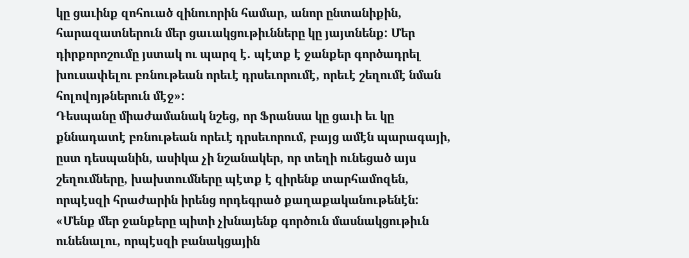կը ցաւինք զոհուած զինուորին համար, անոր ընտանիքին, հարազատներուն մեր ցաւակցութիւնները կը յայտնենք: Մեր դիրքորոշումը յստակ ու պարզ է. պէտք է ջանքեր գործադրել խուսափելու բռնութեան որեւէ դրսեւորումէ, որեւէ շեղումէ նման հոլովոյթներուն մէջ»:
Դեսպանը միաժամանակ նշեց, որ Ֆրանսա կը ցաւի եւ կը քննադատէ բռնութեան որեւէ դրսեւորում, բայց ամէն պարագայի, ըստ դեսպանին, ասիկա չի նշանակեր, որ տեղի ունեցած այս շեղումները, խախտումները պէտք է զիրենք տարհամոզեն, որպէսզի հրաժարին իրենց որդեգրած քաղաքականութենէն:
«Մենք մեր ջանքերը պիտի չխնայենք գործուն մասնակցութիւն ունենալու, որպէսզի բանակցային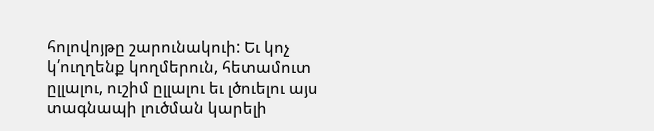հոլովոյթը շարունակուի: Եւ կոչ կ՛ուղղենք կողմերուն, հետամուտ ըլլալու, ուշիմ ըլլալու եւ լծուելու այս տագնապի լուծման կարելի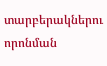տարբերակներու որոնման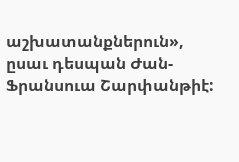աշխատանքներուն», ըսաւ դեսպան Ժան-Ֆրանսուա Շարփանթիէ: